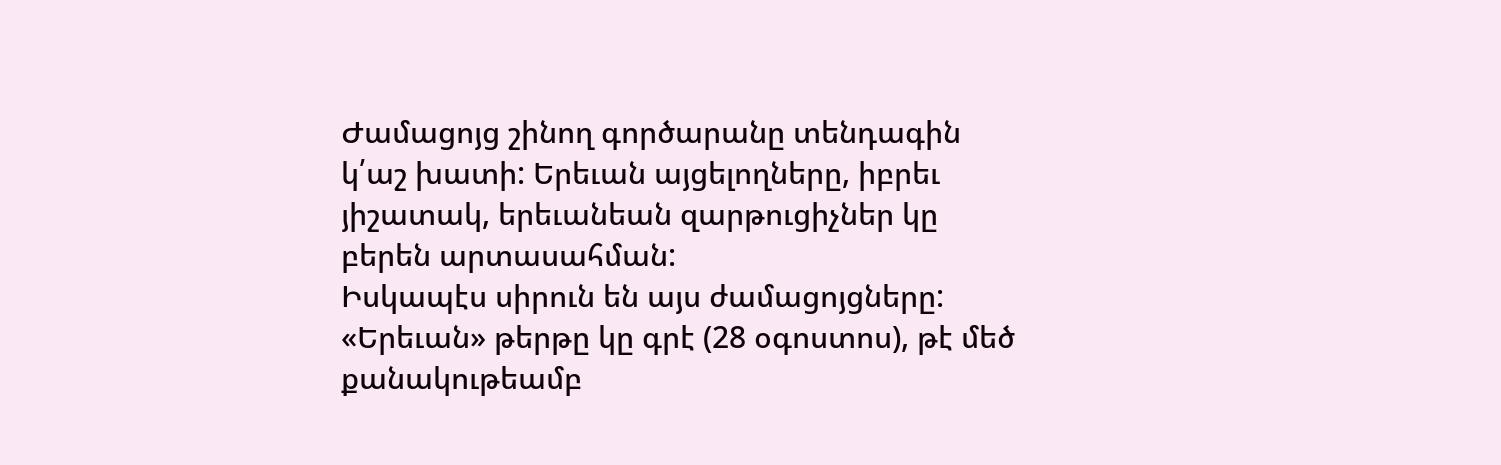Ժամացոյց շինող գործարանը տենդագին կ՛աշ խատի: Երեւան այցելողները, իբրեւ յիշատակ, երեւանեան զարթուցիչներ կը բերեն արտասահման:
Իսկապէս սիրուն են այս ժամացոյցները: «Երեւան» թերթը կը գրէ (28 օգոստոս), թէ մեծ քանակութեամբ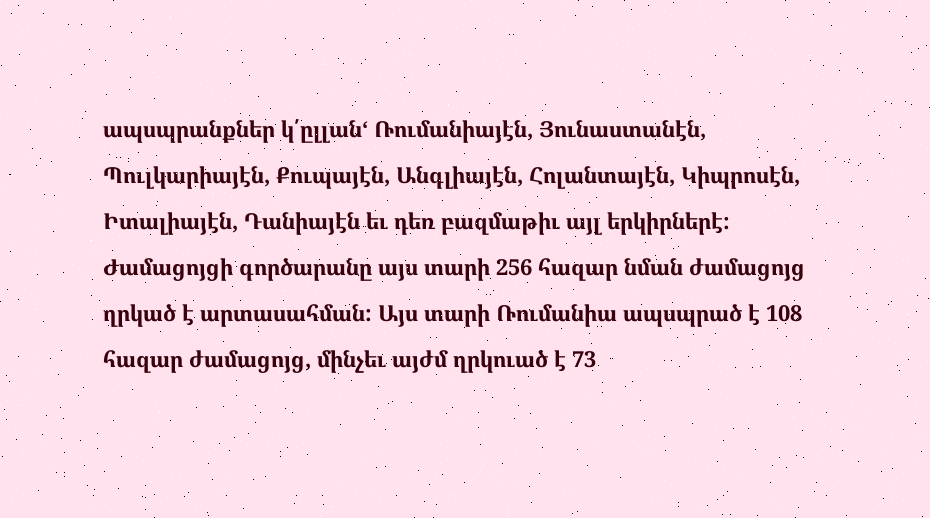ապսպրանքներ կ՛ըլլան‘ Ռումանիայէն, Յունաստանէն, Պուլկարիայէն, Քուպայէն, Անգլիայէն, Հոլանտայէն, Կիպրոսէն, Իտալիայէն, Դանիայէն եւ դեռ բազմաթիւ այլ երկիրներէ: Ժամացոյցի գործարանը այս տարի 256 հազար նման ժամացոյց ղրկած է արտասահման: Այս տարի Ռումանիա ապսպրած է 108 հազար ժամացոյց, մինչեւ այժմ ղրկուած է 73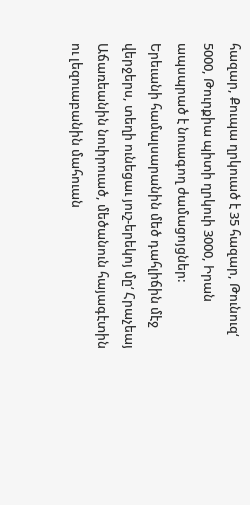հազար, Քուպա ղրկուած է 35 հազար, Թունուզ‘ 5000, Թուրքիա պիտի ղրկուի 3000, Իրան ապսպրած է նուագող ժամացոյցներ:
Երեւանի համալսարանին մեծ դահլիճին մէջ վերջերս, տեղի ունեցաւ յուշ-երեկոյ մը‘ Հրաչեայ Աճառեանին նուիրուած, մեծանուն հայագէտին ու լեզուաբանին մահուան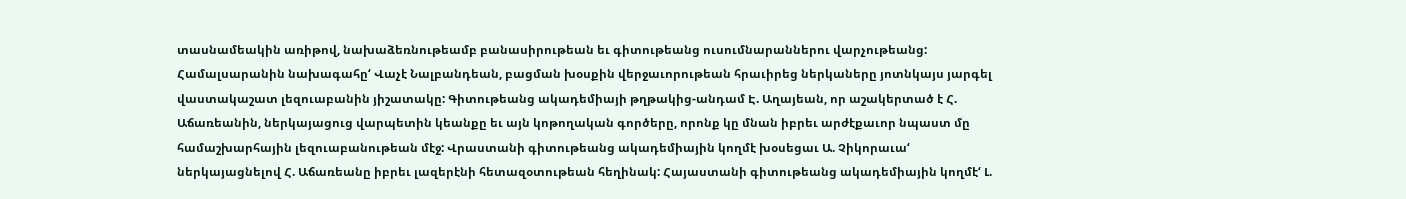տասնամեակին առիթով, նախաձեռնութեամբ բանասիրութեան եւ գիտութեանց ուսումնարաններու վարչութեանց: Համալսարանին նախագահը‘ Վաչէ Նալբանդեան, բացման խօսքին վերջաւորութեան հրաւիրեց ներկաները յոտնկայս յարգել վաստակաշատ լեզուաբանին յիշատակը: Գիտութեանց ակադեմիայի թղթակից-անդամ Է. Աղայեան, որ աշակերտած է Հ. Աճառեանին, ներկայացուց վարպետին կեանքը եւ այն կոթողական գործերը, որոնք կը մնան իբրեւ արժէքաւոր նպաստ մը համաշխարհային լեզուաբանութեան մէջ: Վրաստանի գիտութեանց ակադեմիային կողմէ խօսեցաւ Ա. Չիկորաւա‘ ներկայացնելով Հ. Աճառեանը իբրեւ լազերէնի հետազօտութեան հեղինակ: Հայաստանի գիտութեանց ակադեմիային կողմէ‘ Լ.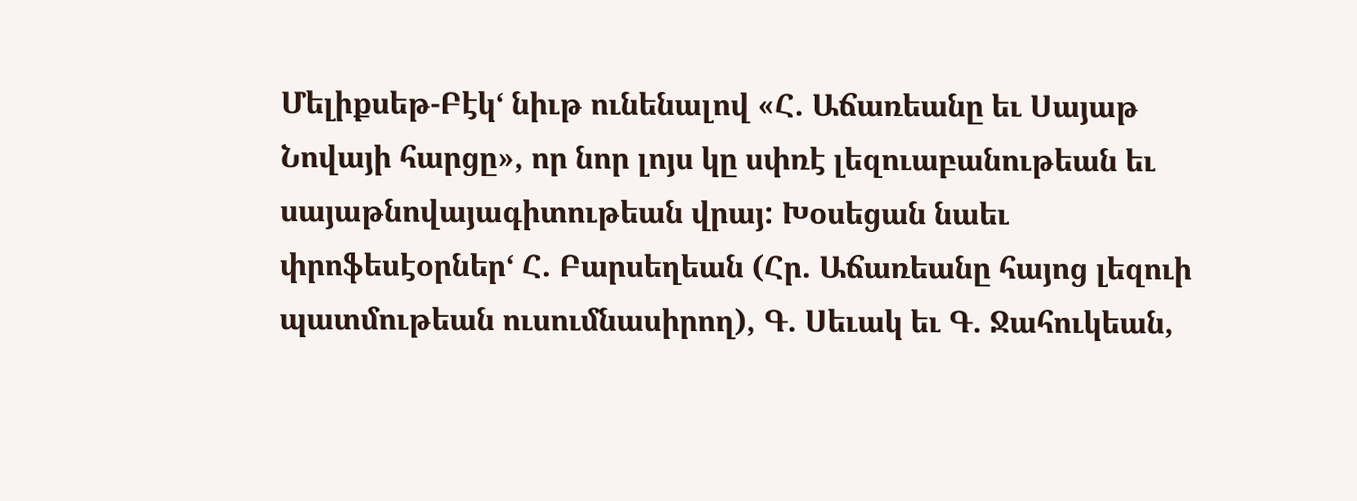Մելիքսեթ-Բէկ‘ նիւթ ունենալով «Հ. Աճառեանը եւ Սայաթ Նովայի հարցը», որ նոր լոյս կը սփռէ լեզուաբանութեան եւ սայաթնովայագիտութեան վրայ: Խօսեցան նաեւ փրոֆեսէօրներ‘ Հ. Բարսեղեան (Հր. Աճառեանը հայոց լեզուի պատմութեան ուսումնասիրող), Գ. Սեւակ եւ Գ. Ջահուկեան,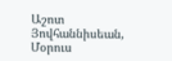Աշոտ Յովհաննիսեան, Մօրուս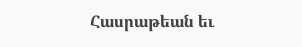Հասրաթեան եւ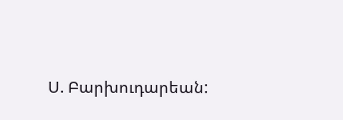Ս. Բարխուդարեան: